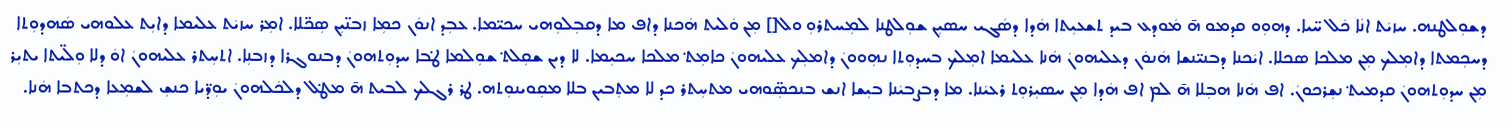ܕܫܘܼܠܛܢܗ. ܚܙܝܿܬ ܐܢܿܐ ܟܿܠ ܚ̈ܝܐ. ܕܗܘܼܘ ܩܕܡܘ ܗ̄ ܡܿܘܕܥ ܒܝܕ ܬܫܥܝܼܬܐ ܗܿܕܐ ܕܣܿܓܝ ܚܣܝܼܢ ܫܘܼܠܛܢܐ ܠܡܼܚܬܪܘܼ ܘܠ[] ܡܼܢ ܘܿܠܝܬ ܗܿܟܢܐ ܕܐܦ ܡܐ ܕܩܒܼܠܘܼܗܝ ܚܟܝ̈ܡܐ. ܥܒܼܕ ܐܢܘܿܢ ܟܡܼܐ ܙܒܢ̈ܝܼܢ ܣܼܟ̈ܠܐ. ܐܡܼܪ ܚܙܝܿܬ ܥܠܝܡܐ ܕܐܝܼܬ ܥܠܘܗܝ ܣܿܗܕܘܼܬܐ ܕܚܟܼܡܬܐ ܕܐܡܼܠܟ ܡܼܢ ܡܠܟܐ ܣܟܠܐ. ܐܝܿܟܢܐ ܕܒܢܝ̈ܢܫܐ ܗܿܢܘܿܢ ܕܥܠܝܗܘܢܿ ܗܿܢܐ ܥܠܝܡܐ ܐܡܼܠܟ ܒܚܕܘܼܬܐ ܢܗܼܘܘܢܿ ܕܐܡܠܼܟ ܥܠܝܗܘܢܿ ܟܐܡܼܬ݀ ܡܠܟܐ ܚܟܝܼܡܐ. ܠܐ ܕܝܢ ܫܩܼܠܬ݀ ܫܘܼܠܡܐ ܛ݀ܒܐ ܚܕܘܼܬܗܘܢܿ ܕܒܢܘܓܪܐ ܕܙܒܢܼܐ. ܐܬܚܼܬܪ ܥܠܝܗܘܢܿ ܐܘܿ ܕܠܐ ܘܼܠ̈ܝܬܐ ܝܬܝܼܪ ܡܼܢ ܚܕܘܼܬܗܘܢܿ ܩܕܡܝܬ݀ ܢܫܼܪܟܘܢܿ. ܐܦ ܗܿܢܐ ܗܒܼܠܐ ܗ̄ ܠܡ ܐܦ ܗܿܕܐ ܡܼܢ ܚܣܝܼܪܘܼܬ ܪܥܝܿܢܐ. ܡܐ ܕܒܨܒܝܿܢܐ ܒܝܼܫܐ ܐܢܫ ܒܢܟܣܼ̈ܘܗܝ ܡܬܚܼܬܪ ܟܕ ܠܐ ܡܬܼܒܝܢ ܒܠܐ ܡܩܼܘܝܢܘܼܬܗ. ܛܪ ܪܓܠܟ ܠܒܝܬ ܗ̄ ܡܛ݀ܠ ܕܠܟܿܠܗܘܢܿ ܝܘܼܕ̈ܝܐ ܟܢܫܼ ܠܫܡܼܥܐ ܕܟܬܒܐ ܗܿܢܐ.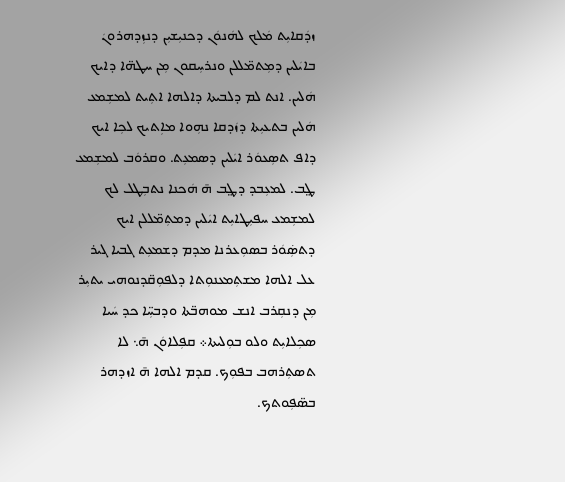ܙܕܿܩܐܝܼܬ ܡܿܠܟ ܠܗܿܢܘܿܢ ܕܟܢܝܼܫܝܼܢ ܕܢܙܼܕܗܪܘܢܿ ܒܐܝܿܠܝܢ ܕܡܼܬܡ̈ܠܠܢ ܘܢܪܚܼܩܘܢ ܡܼܢ ܚܛܗ̈ܐ ܕܐܝܟ ܗܿܠܝܢ. ܐܢܬ ܠܡ ܕܠܒܝܬܐ ܕܐܠܗܐ ܐܬܼܝܬ ܠܡܫܼܡܥ ܗܿܠܝܢ ܒܬܥܝܼܬܐ ܕܙܿܕܩܐ ܢܗܼܘܐ ܡܐܼܬܝܟ ܠܟܼܐ ܐܝܟ ܕܐܦ ܬܣܼܥܘܿܪ ܐܝܿܠܝܢ ܕܣܡܥܼܬ. ܘܩܪܘܿܒ ܠܡܫܼܡܥ ܛ݀ܒ. ܠܡܥܼܒܕ ܕܛ݀ܒ ܗ̄ ܗܿܟܢܐ ܢܬܒܼܛܠ ܠܟ ܠܡܫܼܡܥ ܚܦܝܼܛܐܝܼܬ ܐܝܿܠܝܢ ܕܡܬܼܡ̈ܠܠܢ ܐܝܟ ܕܬܣܼ݁ܘܿܪ ܒܣܘܼܥܪܢܐ ܡܕܡ ܕܫܡܥܼܬ ܓܒܝܐ ܓܝܪ ܥܠ ܐܠܗܐ ܡܫܬܼܡܥܢܘܼܬܐ ܕܠܦܘܼܩ̈ܕܢܘܗܝ ܝܬܝܼܪ ܡܼܢ ܕܢܩܼܪܒ ܐܢܫ ܡܘܗܒ̈ܬܐ ܘܕܒܚܼ̈ܐ ܟܕ ܚܿܝܐ ܣܟܼܠܐܝܼܬ ܘܠܘ ܒܘܼܠܝܬܐ܀ ܩܦܼܠܐܘܿܢ ܗ̄܆ ܠܐ ܬܣܬܼܪܗܒ ܒܦܘܼܟ. ܩܕܡ ܐܠܗܐ ܗ̄ ܐܙܕܗܪ ܒܣ̈ܦܼܘܬܟ.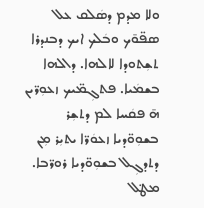ܘܠܐ ܡܕܡ ܕܣܿܠܩ ܥܠ ܣܦ̈ܘ̄ܟ ܘܒܿܠܟ ܐܝܟ ܕܒܢܕܪܐ ܬܫܼܬܘܕܐ ܠܐܠܗܐ. ܕܐܠܗܐ ܒܫܡܿܝܐ. ܦܬܓܼܡ̈ܝܟ ܙܥܘܼܪ̈ܝܢ ܗ̄ ܦܩܿܚܐ ܠܡ ܕܬܫܼܪ ܒܫܘܼܘ̈ܕܝܐ ܙܥܘܿܪ̈ܐ ܝܬܝܼܪ ܡܼܢ ܕܬܕܓܼܠ ܒܫܘܼܘ̈ܕܝܐ ܪܘܪ̈ܒܐ. ܡܛ݀ܠ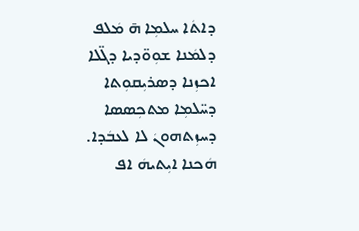ܕܐܬܿܐ ܚܠܡܼܐ ܗ̄ ܡܿܠܦ ܕܠܡܿܢܐ ܫܘܼܘ̈ܕܝܐ ܕܓ̈ܠܐ ܐܟܙܼܢܐ ܕܣܪܝܼܩܘܼܬܐ ܕܚ̈ܠܡܼܐ ܡܬܟܼܣܣܐ ܕܚܙܼܬܗܘܢܿ ܠܐ ܠܥܒܿܕܐ. ܗܿܟܢܐ ܐܝܼܬܝܗܿ ܐܦ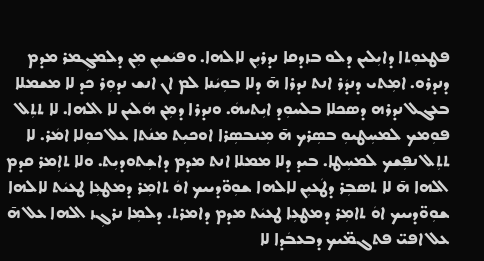ܦܛܥܘܼܬܐ ܕܐܝܼܠܝܢ ܕܠܘ ܒܙܕܩܐ ܢܕܪܝܼܢ ܠܐܠܗܐ. ܘܦܝܿܫܝܼܢ ܡܼܢ ܕܠܡܓܼܡܪ ܡܕܡ ܕܢܕܪܘ. ܐܡܼܬܝ ܕܢܕܿܪ ܐܢܬ ܢܕܪܐ ܗ̄ ܕܠܐ ܒܘܼܝܿܢܐ ܠܡ ܐܢ ܐܢܫ ܢܕܘܼܪ ܟܕ ܠܐ ܡܫܡܠܐ ܒܥܓܠ ܢܕܪܗ ܕܣܟܠܐ ܒܠܚܘܼܕ ܐܝܼܬܝܗܿ. ܘܢܕܪܐ ܕܡܼܢ ܗܿܠܝܢ ܠܐ ܐܠܗܐ. ܠܐ ܬܬܼܠ ܦܘܼܡܟ ܠܡܚܼܛܝܘܼ ܒܣܼܪܟ ܗ̄ ܡܼܢܒܣܼܪܐ ܐܘܟܝܼܬ ܡܢܿܬܐ ܥܠ ܟܘܼܠܐ ܐܡܿܪ. ܠܐ ܬܬܼܠ ܢܦܼܫܟ ܠܡܚܼܛܐ. ܒܝܕ ܕܠܐ ܡܡܠܐ ܐܢܬ ܡܕܡ ܕܐܫܼܬܘܕܝܼܬ. ܘܠܐ ܬܐܼܡܪ ܩܕܡ ܐܠܗܐ ܗ̄ ܠܐ ܬܣܒܼܪ ܕܛܿܥܝܼܢ ܠܐܠܗܐ ܫܘܼܘ̈ܕܝܝܟ ܐܘܿ ܬܐܡܼܪ ܕܡܛܥܼܐ ܛܥܝܿܬ ܠܐܠܗܐ ܫܘܼܘ̈ܕܝܝܟ ܐܘܿ ܬܐܡܼܪ ܕܡܛܥܼܐ ܛܥܝܿܬ ܡܕܡ ܕܐܡܪܬ. ܕܠܡܼܐ ܢܪܓܼܙ ܐܠܗܐ ܥܠ ܗ̄ ܥܠ ܐܦܝ̈ ܦܬܓܡ̈ܝܟ ܕܒܥܒܿܕܐ ܠܐ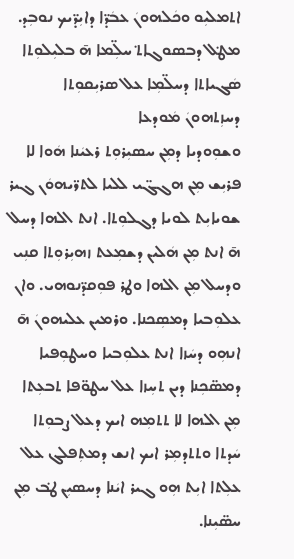ܐܬܡܠܝܼܘ ܘܟܿܠܗܘܢܿ ܥܒܿܕ̈ܐ ܕܐܝܼܕ̈ܝܟ ܢܘܒܼܕ. ܡܛ݀ܠ ܕܒܣܘܓܐܬ݀ ܚܠܼ̈ܡܐ ܗ̄ ܒܠܝܼܠܘܼܬܐ ܣܿܓܝܐܬܐ ܕܚܠ̈ܡܼܐ ܥܠ ܣܪܝܼܩܘܼܬܐ ܕܚܙܼܬܗܘܢܿ ܡܿܘܕܥܐ
ܘܫܘܼܘܕܝܐ ܕܡܼܢ ܚܣܝܼܪܘܼܬ ܪܥܝܿܢܐ ܗܿܘܐ ܠܐ ܦܪܝܼܫ ܡܼܢ ܗܓܓ̈ܝ ܠܠܝܐ ܠܬܪ̈ܝܗܘܿܢ ܓܝܪ ܫܘܝܐܝܼܬ ܠܘܝܐ ܕܓܠܘܼܬܐ. ܐܢܬ ܐܠܗܐ ܕܚܠ ܗ̄ ܐܢܬ ܡܼܢ ܗܿܠܝܢ ܕܫܡܼܥܬ ܙܗܝܼܪܘܼܬܐ ܩܢܼܝ ܘܕܚܠ ܡܼܢ ܐܠܗܐ ܘܛܪ ܦܘܼܩܕ̈ܢܘܗܝ. ܘܐܢ ܥܠܘܼܒܝܐ ܕܡܣܼܟܢܐ. ܘܪܡܝܢ ܥܠܝܗܘܢܿ ܗ̄ ܐܢܗܼܘ ܕܚܿܙܐ ܐܢܬ ܥܠܘܼܒܝܐ ܘܚܛܘܼܦܝܐ ܕܡܣ̈ܟܼܢܐ ܕܝܢ ܬܚܼܙܐ ܥܠ ܚܛܘ̈ܦܐ ܬܒܥܼܬܐ ܡܼܢ ܐܠܗܐ ܠܐ ܬܬܡܼܗ ܐܝܟ ܕܥܠ ܨܒܘܼܬܐ ܚܿܕܬܐ ܘܬܬܕܡܼܪ ܐܝܟ ܐܢܫ ܕܡܬܼܦܠܓ ܥܠ ܥܠܼܬܐ ܐܝܼܬ ܗܼܘ ܓܝܪ ܐܝܿܢܐ ܕܚܣܝܼܢ ܛ݀ܒ ܡܼܢ ܚܣ̈ܝܼܢܐ.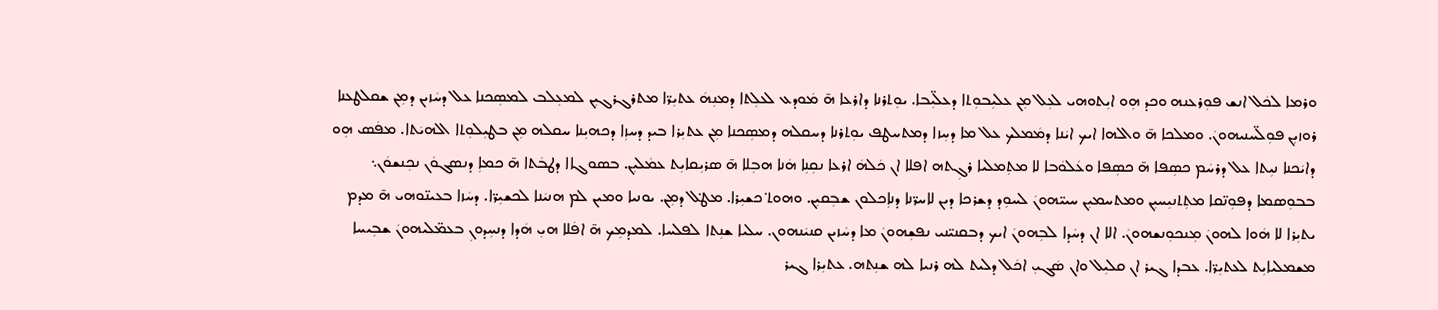ܘܪܡܐ ܠܟܿܠ ܐܢܫ ܦܘܼܪܥܢܗ ܘܟܕ ܗܼܘ ܐܝܼܬܘܗܝ ܠܥܼܠ ܡܼܢ ܥܠܝܼܒܘܼܬܐ ܕܥܠ̈ܝܼܒܐ. ܝܘܼܬܪܢܐ ܕܐܪܥܐ ܗ̄ ܡܿܘܕܥ ܠܥܠܼܬܐ ܕܡܢܼܗܿ ܥܬܝܼܪ̈ܐ ܡܬܪܓܪܓܝܼܢ ܠܡܥܼܠܒ ܠܡܣܼܟܢܐ ܥܠ ܕܚܿܙܝܢ ܕܡܼܢ ܫܩܠܛܥܢܐ ܪܘܙܝܼܢ ܦܘܼܠ̈ܚܢܝܗܘܢܿ. ܘܡܠܟܐ ܗ̄ ܘܐܠܗܐ ܐܝܟ ܐܝܿܢܐ ܕܡܿܡܠܟ ܥܠ ܡܐ ܕܚܼܙܐ ܕܡܬܚܛܦ ܝܘܼܬܪܢܐ ܕܚܩܠܗ ܕܡܣܼܟܢܐ ܡܼܢ ܥܬܝܼܪܐ ܒܝܕ ܕܚܙܼܐ ܕܟܗܝܼܢܐ ܚܩܠܗ ܡܼܢ ܒܛܝܼܠܘܼܬܐ ܐܠܗܝܿܬܐ. ܡܦܿܣ ܗܼܘ ܕܐܝܿܟܢܐ ܢܝܼܬܐ ܥܠ ܕܪܚܿܡ ܟܣܼܦܐ ܗ̄ ܟܣܼܦܐ ܘܥܿܠܘܿܒܐ ܠܐ ܡܬܼܡܠܝܐ ܪܓܼܬܗ ܐܦܠܐ ܐܢ ܟܿܠܗܿ ܐܪܥܐ ܢܩܼܢܼܐ ܗܿܢܐ ܗܒܼܠܐ ܗ̄ ܣܪܝܼܩܐܝܼܬ ܥܡܿܠܝܼܢ. ܒܣܘܓܐܐ ܕܛܒܿܬܐ ܗ̄ ܟܡܐܼ ܕܢܣܓܘܿܢ ܢܟܼܢܫܘܿܢ܆ ܒܒܘܼܣܡܐ ܕܦܘܼܢ̈ܩܐ ܡܬܼܬܢܝܼܚܝܼܢ ܘܡܬܚܡܝܼܢ ܚܝܝ̈ܗܘܢܿ ܠܚܘܼܕ ܕܫܪܟܐ ܕܝܢ ܠܐܚܪ̈ܢܐ ܕܢܐܼܟܠܘܢ ܫܒܼܩܝܼܢ. ܘܗܘܬ݀ ܟܫܝܼܪܐ. ܡܛ݀ܠ ܕܡܼܢ. ܝܘܢܝܐ ܘܡܝܢ ܠܡ ܗܢܝܿܢܐ ܠܟܫܝܼܪ̈ܐ. ܕܚܿܙܐ ܒܥܝܢ̈ܘܗܝ ܗ̄ ܡܕܡ ܝܬܝܼܪܐ ܠܐ ܗܿܘܐ ܠܗܘܢܿ ܡܼܢܟܘܼܢܫܗܘܢܿ. ܐܠܐ ܐܢ ܕܚܿܕܐ ܠܒܼܗܘܢܿ ܐܝܟ ܕܒܩܢܝ̈ܢܝ ܢܦܫܼܗܘܢܿ ܡܐ ܕܚܿܙܝܢ ܩܢܝܿܢܗܘܢ. ܚܠܝܐ ܫܢܼܬܐ ܠܦܠܚܐ. ܠܡܕܡܼܟ ܗ̄ ܐܦܿܠܐ ܗܝܼ ܗܿܕܐ ܕܢܚܼܕܘܢܼ ܒܥܡ̈ܠܝܗܘܢܿ ܫܒܼܝܚܐ ܡܫܡܠܝܐܝܼܬ ܠܥܬܝܼܪ̈ܐ. ܥܒܕܐ ܓܝܪ ܐܢ ܩܠܝܼܠ ܘܐܢ ܣܿܓܝܼ ܐܟܿܠ ܕܠܝܬ ܠܗ ܪܢܝܐ ܠܗ ܫܢܼܬܗ. ܥܬܝܼܪܐ ܓܝܪ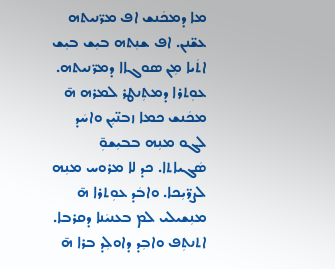ܡܐ ܕܡܟܿܢܫ ܐܦ ܡܪ̈ܢܝܬܗ ܥܫ̈ܢܢ. ܐܦ ܫܢܼܬܗ ܒܝܼܫ ܒܝܼܫ ܐܬܿܝܐ ܡܼܢ ܣܘܓܐܐ ܕܡܪ̈ܢܝܬܗ. ܥܘܼܬܪܐ ܕܡܬܼܢܛܪ ܠܡܪܗ ܗ̄ ܡܟܿܢܫ ܟܡܐ ܙܒܢ̈ܝܼܢ ܘܐܚܿܕ ܠܓܘ ܡܢܼܗ ܒܒܝܼܫܘܼ̄ ܣܿܓܝܐܬܐ. ܟܕ ܠܐ ܡܪܘܚ ܡܢܼܗ ܠܨܪ̈ܝܼܟܐ. ܘܐܒܿܕ ܥܘܼܬܪܐ ܗ̄ ܡܢܼܫܝܠܝ ܠܡ ܒܥܢܝܿܢܐ ܕܩܪܒܐ. ܐܬܢܬܼܦ ܘܐܒܼܕ ܕܐܘܠܼܕ ܒܪܐ ܗ̄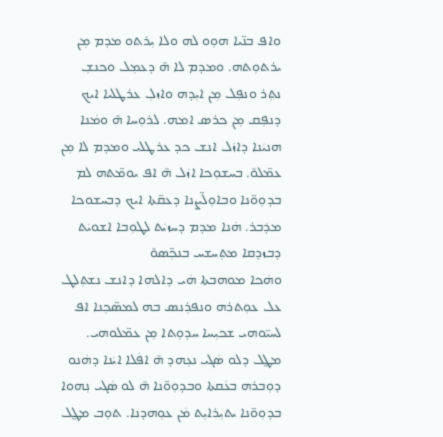ܘܐܦ ܒܢ̈ܝܐ ܗܘܼܘ ܠܗ ܘܠܐ ܝܼܪܬܘ ܡܕܡ ܡܼܢ ܝܪܬܘܼܬܗ. ܘܡܕܡ ܠܐ ܗ̄ ܕܥܡܼܠ ܘܟܢܫܼ ܢܬܼܪ ܘܢܦܼܠ ܡܼܢ ܐܝܼܕܗ ܘܐܙܠܼ ܥܪܛܠܝܐ ܐܝܟ ܕܢܦܼܩ ܡܼܢ ܟܪܣ ܐܡܗ. ܠܪܘܼܚܐ ܗ̄ ܘܡܿܢܐ ܗܢܝܿܢܐ ܕܐܙܿܠ ܐܢܫ ܟܕ ܥܪܛܠܝ ܘܡܕܡ ܠܐ ܡܼܢ ܥܡ̈ܠܘ̄. ܒܚܫܘܼܟܐ ܐܙܿܠ ܗ̄ ܐܦ ܝܘܡ̈ܬܗ ܠܡ ܒܕܘܼܘ̈ܢܐ ܘܒܐܘܼܠ̈ܨܢܐ ܕܥܩ̈ܬܐ ܐܝܟ ܕܒܚܫܘܟܐ ܡܕܿܒܪ. ܗܿܢܐ ܡܕܡ ܕܚܙܝܿܬ ܠܛܘܼܒܐ ܐܫܘܝܿܬ ܕܒܙܕܩܐ ܡܬܼܚܫܚ ܒܢܟܼ̈ܣܘ̄
ܘܗܿܟܐ ܡܘܗܒܬܐ ܗܿܝ ܕܐܠܗܐ ܕܐܢܫ ܢܫܬܼܠܛ ܥܠ ܥܘܼܬܪܗ ܘܢܦܪܼܢܣ ܒܗ ܠܡܣ̈ܟܼܢܐ ܐܦ ܠܚܝ̈ܘܗܝ ܫܟܝܼܚܐ ܚܕܘܼܬܐ ܡܼܢ ܥܡ̈ܠܘܗܝ. ܡܛ݀ܠ ܕܠܘ ܣܿܓܝ ܢܥܼܗܕ ܗ̄ ܐܦܿܠܐ ܐܝܿܢܐ ܕܗܿܢܘ ܕܘܼܒܪܗ ܒܥܿܩܬܐ ܘܒܕܘܼܘ̈ܢܐ ܗ̄ ܠܘ ܣܿܓܝ ܢܼܗܘܐ ܒܕܘܼܘ̈ܢܐ ܝܬܝܼܪܐܝܼܬ ܡܿܢ ܥܘܼܗܕܢܐ. ܬܘܼܒ ܡܛ݀ܠ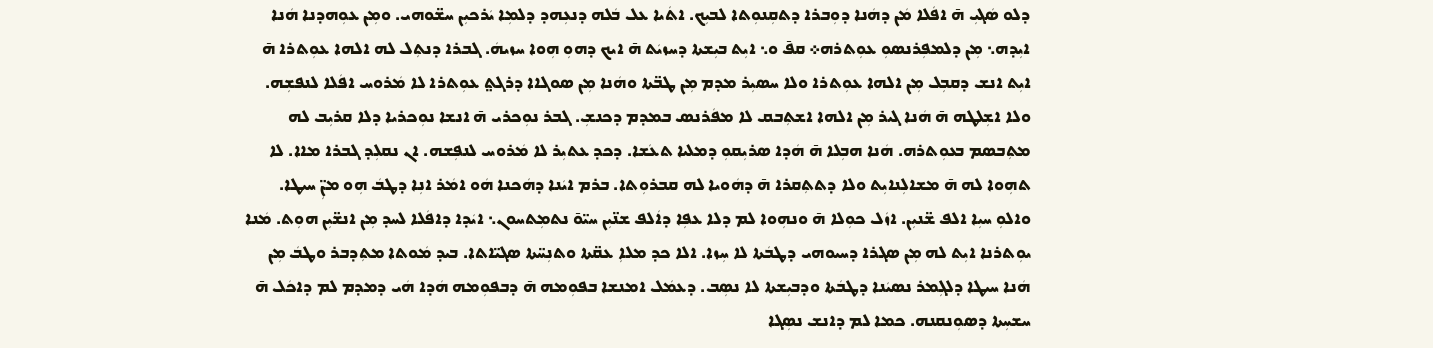ܕܠܘ ܣܿܓܝܼ ܗ̄ ܐܦܿܠܐ ܡܿܢ ܕܗܿܢܐ ܕܘܼܒܪܐ ܕܬܩܼܢܘܼܬܐ ܠܒܝܼܟ. ܐܬܿܝܐ ܥܠ ܒܿܠܗ ܕܢܥܼܗܕ ܕܠܡܼܐ ܝܿܪܟܝܼܢ ܚܫ̈ܘܗܝ. ܘܡܼܢ ܥܘܼܗܕܢܐ ܗܿܢܐ ܐܝܼܕܗ܆ ܡܼܢ ܕܠܡܦܼܪܢܣܘܼ ܥܘܼܬܪܗ܀ ܩܦ̄ ܘ܆ ܐܝܼܬ ܒܝܼܫܬܐ ܕܚܙܝܿܬ ܗ̄ ܐܝܟ ܕܗܘܼ ܗܼܘܐ ܚܙܝܗܿ. ܓܒܪܐ ܕܢܬܼܠ ܠܗ ܐܠܗܐ ܥܘܼܬܪܐ ܗ̄ ܐܝܼܬ ܐܢܫ ܕܩܒܼܠ ܡܼܢ ܐܠܗܐ ܥܘܼܬܪܐ ܘܠܐ ܚܣܝܼܪ ܡܕܡ ܡܼܢ ܛܒ̈ܬܐ ܘܗܿܢܐ ܡܼܢ ܣܘܓܐܐ ܕܪܓܬ݀ ܥܘܼܬܪܐ ܠܐ ܡܿܪܘܚ ܐܦܿܠܐ ܠܢܦܫܼܗ. ܘܠܐ ܐܫܼܠܛܗ ܗ̄ ܗܿܢܐ ܓܝܪ ܡܼܢ ܐܠܗܐ ܐܫܬܼܒܩ ܠܐ ܡܦܿܪܢܣ ܒܡܕܡ ܕܟܢܫܼ. ܓܒܪ ܢܘܼܟܪܝ ܗ̄ ܐܢܫܐ ܢܘܼܟܪܝܐ ܕܠܐ ܩܪܝܼܒ ܠܗ ܡܬܼܒܣܡ ܒܥܘܼܬܪܗ. ܗܿܢܐ ܗܒܼܠܐ ܗ̄ ܗܿܕܐ ܣܪܝܼܩܘܼ ܕܡܠܝܐ ܬܥܿܫܐ. ܕܟܕ ܥܬܝܼܪ ܠܐ ܡܿܪܘܚ ܠܢܦܼܫܗ. ܐܢ ܢܩܠܼܕ ܓܒܪܐ ܡܐܐ. ܠܐ ܬܗܼܘܐ ܠܗ ܗ̄ ܡܫܐܠܼܢܐܝܼܬ ܘܠܐ ܕܬܬܼܩܪܐ ܗ̄ ܕܗܿܘܝܐ ܠܗ ܩܒܪܘܼܬܐ. ܒܪܡ ܐܝܿܢܐ ܕܗܿܟܢܐ ܗܿܘ ܐܡܿܪ ܐܢܼܐ ܕܛܒܿ ܗܼܘ ܡܢܼ̈ ܚܝܛܐ. ܘܐܠܘܼ ܚܝܼܐ ܐܠܦ ܫ̈ܢܝܼܢ. ܐܙܿܠ ܟܘܼܠܐ ܗ̄ ܘܢܗܼܘܐ ܠܡ ܕܠܐ ܥܦܼܐ ܕܐܿܠܦ ܫܢ̈ܝܼܢ ܚܝ̈ܘ̄ ܢܬܡܼܬܚܘܢ܆ ܐܝܿܕܐ ܕܐܦܿܠܐ ܠܚܕ ܡܼܢ ܐܢܫ̈ܝܼܢ ܗܘܼܬ. ܡܿܢܐ ܝܘܼܬܪܢܐ ܐܝܼܬ ܠܗ ܡܼܢ ܣܓܪܐ ܕܚܝܘܗܝ ܕܛܒܿܬܐ ܠܐ ܚܼܙܐ. ܐܠܐ ܟܕ ܡܠܐܼ ܥܩ̈ܬܐ ܘܬܢܼܚ̈ܬܐ ܣܓܝ̈ܐܬܐ. ܒܝܕ ܡܿܘܬܐ ܡܬܼܕܒܪ ܘܛܒܿ ܡܼܢ ܗܿܢܐ ܚܝܛܐ ܕܠܓܼܡܪ ܢܣܝܿܢܐ ܕܛܒܿܬܐ ܘܕܒܝܼܫܬܐ ܠܐ ܢܣܼܒ. ܕܥܡܿܠ ܐܡܢܫܐ ܒܦܘܼܡܗ ܗ̄ ܕܒܦܘܼܡܗ ܗܿܕܐ ܗܿܝ ܕܡܕܡ ܠܡ ܕܐܟܿܠ ܗ̄ ܚܫܚܼܬܐ ܕܣܘܼܢܩܢܗ. ܟܡܐ ܠܡ ܕܐܢܫ ܢܣܼܓܐ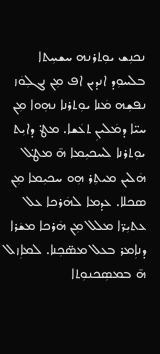ܢܟܢܼܫ ܝܘܼܬܪܢܗ ܚܫܚܼܬܐ ܒܠܚܘܼܕ ܐܢܕܝܢ ܐܦ ܡܼܢ ܢܓܠܼܘܿܙ ܢܦܫܼܗ ܡܿܢܐ ܝܘܼܬܪܢܐ ܢܗܼܘܐ ܡܼܢ ܚܝ̈ܐ ܕܡܿܠܝܢܼ ܬܥܿܫܐ. ܡܛ݀ ܕܐܝܼܬ ܝܘܼܬܪܢܐ ܠܚܟܝܼܡܐ ܗ̄ ܡܛ݀ܠ ܗܿܠܝܢ ܡܝܬܼܪ ܗܼܘ ܚܟܝܼܡܐ ܡܼܢ ܣܟܠܐ. ܥܕܡܐ ܠܗܿܪܟܐ ܥܠ ܥܬܝܼܪ̈ܐ ܡܠܠ ܡܼܢ ܗܿܪܟܐ ܡܫܿܪܐ ܕܢܐܼܡܪ ܒܥܠ ܡܣ̈ܟܼܢܐ. ܠܡܐܼܙܠ ܗ̄ ܒܡܣܼܟܢܘܼܬܐ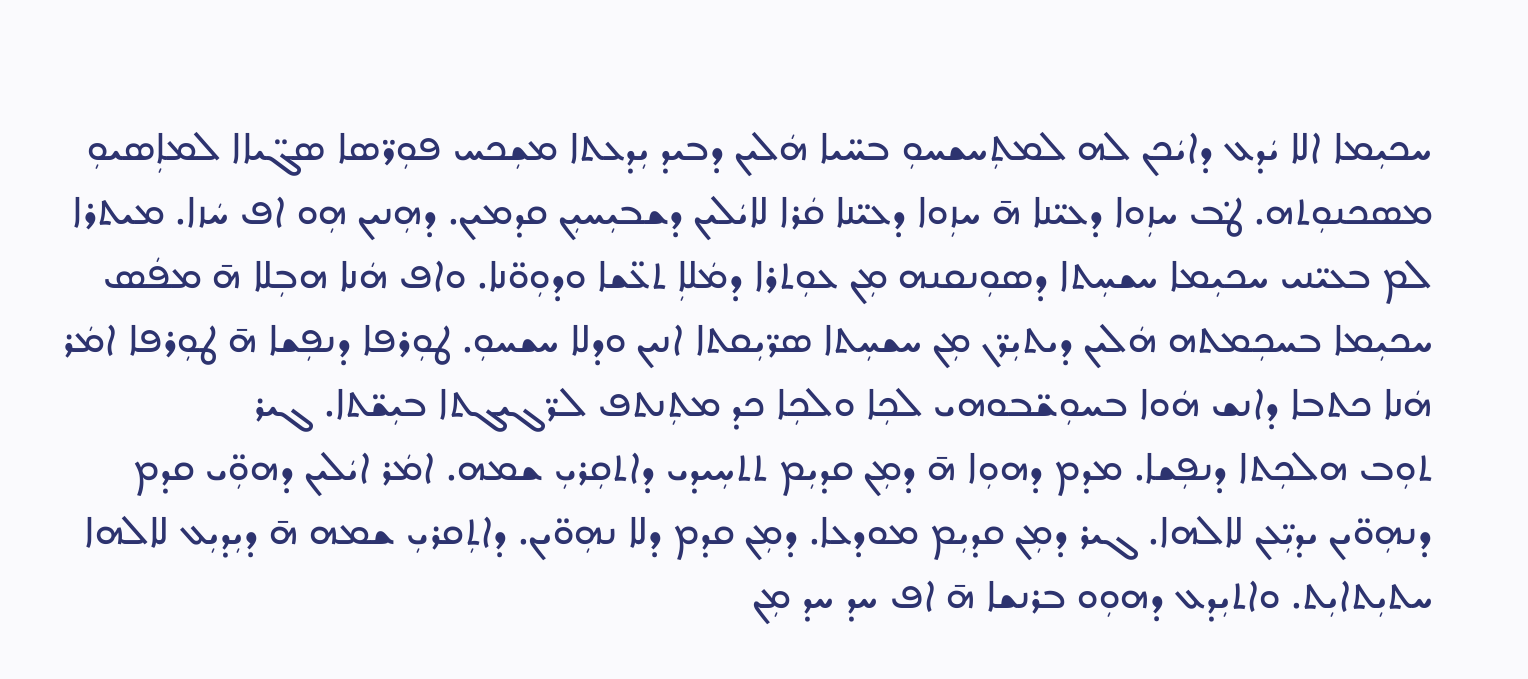ܚܟܝܼܡܐ ܐܠܐ ܝܿܕܥ ܕܐܝܿܟܢ ܠܗ ܠܡܬܼܚܫܚܘܼ ܒܚ̈ܝܐ ܗܿܠܝܢ ܕܒܝܕ ܝܼܕܥܬܐ ܡܫܼܟܚ ܦܘܼܪ̈ܣܐ ܣܓ̈ܝܐܐ ܠܡܐܼܣܝܘܼ ܡܣܟܢܘܼܬܗ. ܛ݀ܒ ܚܙܼܘܐ ܕܥܝ̈ܢܐ ܗ̄ ܚܙܼܘܐ ܕܥܝ̈ܢܐ ܩܿܪܐ ܠܐܝܿܠܝܢ ܕܫܒܝܼܚܝܼܢ ܩܕܡܝܢ. ܕܗܼܢܝܢ ܗܼܘ ܐܦ ܚܿܙܐ. ܡܝܬܪܐ ܠܡ ܒܥܝ̈ܢܝ ܚܟܝܼܡܐ ܚܫܚܼܬܐ ܕܣܘܼܢܩܢܗ ܡܼܢ ܥܘܼܬܪܐ ܕܡܿܠܐܼ ܬܥ̈ܫܐ ܘܕܘܼܘ̈ܢܐ. ܘܐܦ ܗܿܢܐ ܗܒܼܠܐ ܗ̄ ܡܦܿܣ ܚܟܝܼܡܐ ܒܚܟܼܡܬܗ ܗܿܠܝܢ ܕܝܬܝܼܪ̈ܢ ܡܼܢ ܚܫܚܼܬܐ ܣܪ̈ܝܼܩܬܐ ܐܢܝܢ ܘܕܠܐ ܚܫܚܘܼ. ܛܘܼܪܦܐ ܕܢܦܼܫܐ ܗ̄ ܛܘܼܪܦܐ ܐܡܿܪ ܗܿܢܐ ܟܬܒܐ ܕܐܢܫ ܗܿܘܐ ܒܚܘܼܫ̈ܒܘܗܝ ܠܟܼܐ ܘܠܟܼܐ ܟܕ ܡܬܼܢܬܦ ܠܪ̈ܓܝܓܬܐ ܒܝܼܫ̈ܬܐ. ܓܝܪ
ܬܘܼܒ ܗܠܟܼܬܐ ܕܢܦܼܫܐ. ܡܕܡ ܕܗܘܼܐ ܗ̄ ܕܡܼܢ ܩܕܝܼܡ ܬܬܚܼܝܕܝ ܕܐܬܩܼܪܝܼ ܫܡܗ. ܐܡܿܪ ܐܝܿܠܝܢ ܕܗܘܼ̈ܝ ܩܕܡ ܕܢܗܼܘ̈ܝܢ ܝܕܝܼ̈ܥܢ ܠܐܠܗܐ. ܓܝܪ ܕܡܼܢ ܩܕܝܼܡ ܡܘܕܥܐ. ܕܡܼܢ ܩܕܡ ܕܠܐ ܢܗܼܘ̈ܝܢ. ܕܐܬܼܩܪܝܼ ܫܡܗ ܗ̄ ܕܝܼܕܝܼܥ ܠܐܠܗܐ ܚܬܝܼܬܐܝܼܬ. ܘܐܬܝܼܕܥ ܕܗܘܼܘ ܒܪܢܫܐ ܗ̄ ܐܦ ܚܕ ܚܕ ܡܼܢ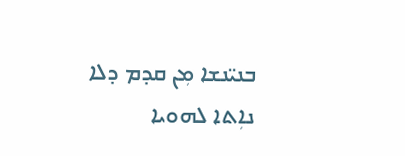ܒܢܝ̈ܢܫܐ ܡܼܢ ܩܕܡ ܕܠܐ ܢܐܼܬܐ ܠܗܘܝܐ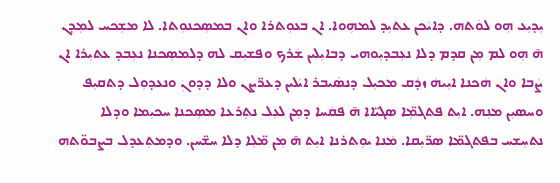ܝܼܕܝܼܥ ܗܼܘ ܠܘܿܬܗ. ܕܐܝܿܟܢ ܥܬܝܼܕ ܠܡܗܼܘܐ. ܐܢ ܒܥܘܼܬܪܐ ܘܐܢ ܒܡܣܼܟܢܘܼܬܐ. ܠܐ ܡܫܼܟܚ ܠܡܼܕܢ ܗ̄ ܗܼܘ ܠܡ ܡܼܢ ܩܕܡ ܕܠܐ ܢܥܼܒܕܝܼܘܗܝ ܕܒܐܝܼܠܝܢ ܫܿܪܟ ܘܦܫܝܼܩ ܠܗ ܕܠܡܣܼܟܢܐ ܢܥܼܒܕ ܥܬܝܼܪܐ ܐܢ ܨܿܒܐ ܘܐܢ ܗܿܟܢܐ ܐܝܼܝܗܿ ܙܕܿܩ ܡܟܝܼܠ ܕܢܣܿܝܒܪ ܐܝܿܠܝܢ ܕܥܪ̈ܨܢ ܘܠܐ ܕܕܘܢܼ ܘܢܥܕܘܼܠ ܕܬܩܝܼܦ ܘܚܣܝܼܢ ܡܢܼܗ. ܐܝܼܬ ܦܬܓܡܼ̈ܐ ܣܓܝ̈ܐܐ ܗ̄ ܦܩܿܚܐ ܕܡܼܢ ܠܥܼܠ ܢܬܼܪܥܐ ܡܣܼܟܢܐ ܚܟܝܼܡܐ ܘܕܠܐ ܢܬܚܼܫܚ ܒܦܬܓܡ̈ܐ ܣܪ̈ܝܼܩܐ. ܡܿܢܐ ܝܘܼܬܪܢܐ ܐܝܼܬ ܗ̄ ܡܼܢ ܡ̈ܠܼܐ ܕܠܐ ܚܫ̈ܚܢ. ܘܕܡܬܼܥܕܠ ܒܨܒܘ̈ܬܗ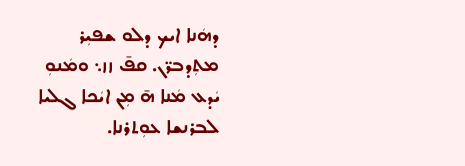ܕܗܿܢܐ ܐܝܟ ܕܠܘ ܫܦܝܼܪ ܡܬܼܕܒܪ̈ܢ. ܩܦ̄ ܙܙ܆ ܘܡܿܢܘܼ ܝܿܕܥ ܡܿܢܐ ܗ̄ ܡܼܢ ܐܝܿܟܐ ܓܠܝܐ ܠܒܪܢܫܐ ܥܘܼܬܪܢܐ.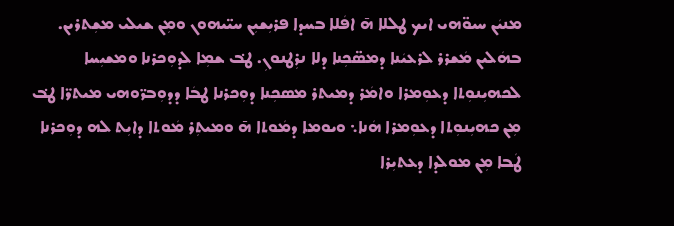ܡܢܝܿܢ ܚܝܘ̈ܗܝ ܐܝܟ ܛܠܠܐ ܗ̄ ܐܦܿܠܐ ܒܚܕܐ ܦܪܝܼܫܝܼܢ ܚܝ̈ܝܗܘܢ ܘܡܼܢ ܫܝܠܝ ܡܫܼܬܪܝܢ. ܒܗܿܠܝܢ ܡܿܫܪܪ ܠܪܥܝܿܢܐ ܕܡܣ̈ܟܼܢܐ ܕܠܐ ܢܪܼܛܢܘܢܼ. ܛ݀ܒ ܫܡܼܐ ܠܕܘܼܟܪܢܐ ܘܡܫܝܼܚܐ ܠܟܗܝܼܢܘܼܬܐ ܕܥܘܼܡܪܐ ܘܐܡܿܪ ܕܡܝܬܪ ܡܣܟܼܢܐ ܕܘܼܟܪܢܐ ܛܒܿܐ ܕܕܘܼܒܪ̈ܘܗܝ ܡܝܬܪ̈ܐ ܛ݀ܒ ܡܼܢ ܟܗܝܼܢܘܼܬܐ ܕܥܘܼܡܪܐ ܗܿܢܐ܆ ܘܝܘܡܐ ܕܡܿܘܬܐ ܗ̄ ܘܡܝܬܼܪ ܡܿܘܬܐ ܕܐܝܼܬ ܠܗ ܕܘܼܟܪܢܐ ܛܿܒܐ ܡܼܢ ܡܘܠܕܐ ܕܥܬܝܼܪܐ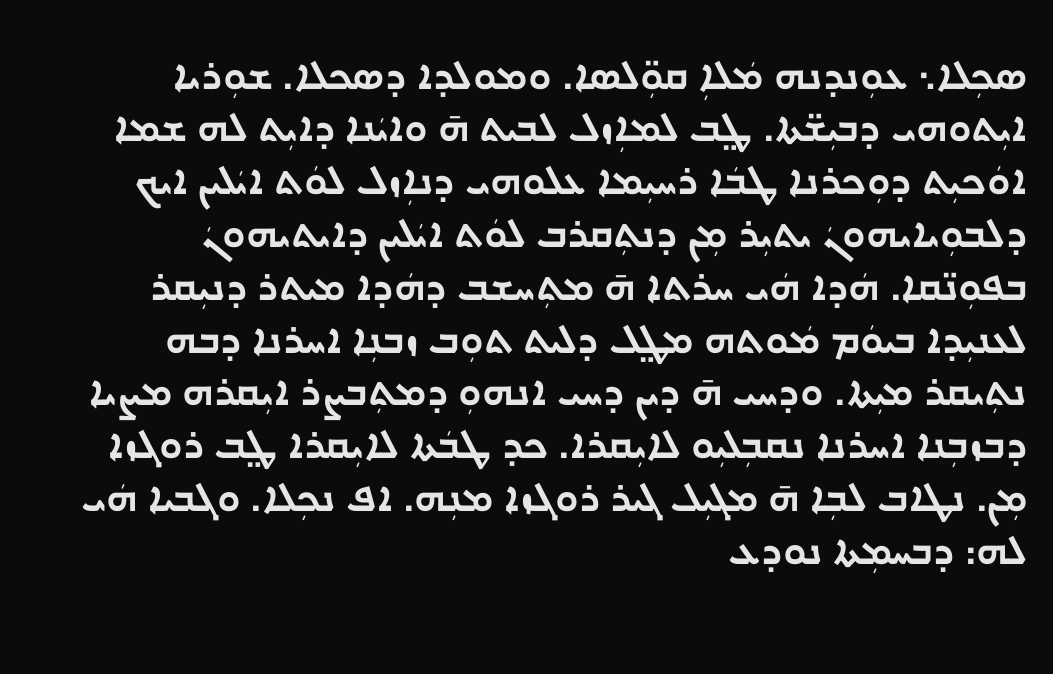ܣܟܼܠܐ܆ ܥܘܼܢܕܢܗ ܡܿܠܐܼ ܩܘܼ̈ܠܣܐ. ܘܡܘܠܕܐ ܕܣܟܠܐ. ܫܘܼܪܝܐ ܐܝܼܬܘܗܝ ܕܒܝܼܫ̈ܬܐ. ܛ݀ܒ ܠܡܐܼܙܠ ܠܒܝܬ ܗ̄ ܘܐܝܿܢܐ ܕܐܝܼܬ ܠܗ ܫܡܐ ܐܘܿܟܝܼܬ ܕܘܼܟܪܢܐ ܛܒܿܐ ܪܚܝܼܡܐ ܥܠܘܗܝ ܕܢܐܼܙܠ ܠܘܿܬ ܐܝܿܠܝܢ ܐܝܟ ܕܠܒܘܼܝܐܝܗܘܢܿ ܝܬܝܼܪ ܡܼܢ ܕܢܬܼܩܪܒ ܠܘܿܬ ܐܝܿܠܝܢ ܕܐܝܬܝܗܘܢܿ ܒܦܘܼܢ̈ܩܐ. ܗܿܕܐ ܗܿܝ ܚܪܬܐ ܗ̄ ܡܬܼܚܫܒ ܕܗܿܕܐ ܡܝܬܪ ܕܢܝܼܩܪ ܠܥܢܝܼܕܐ ܒܝܘܿܡ ܡܿܘܬܗ ܡܛ݀ܠ ܕܠܝܬ ܬܘܼܒ ܙܒܢܼܐ ܐܚܪܢܐ ܕܒܗ ܢܬܼܝܩܪ ܡܝܼܬܐ. ܘܕܚܝ ܗ̄ ܕܝܢ ܕܚܝ ܐܢܗܘܼ ܕܡܬܼܒܨܪ ܐܝܼܩܪܗ ܡܨܝܐ ܕܒܙܒܼܢܐ ܐܚܪܢܐ ܢܩܒܼܠܝܼܘ ܠܐܝܼܩܪܐ. ܟܕ ܛܒܿܬܐ ܠܐܝܼܩܪܐ ܛ݀ܒ ܪܘܓܙܐ ܡܼܢ. ܢܛܐܒ ܠܒܼܐ ܗ̄ ܡܓܝܼܠ ܓܝܪ ܪܘܓܙܐ ܡܢܼܗ. ܐܦ ܢܟܼܠܐ. ܘܓܒܝܐ ܗܿܝ ܠܗ: ܕܒܚܡܼܬܐ ܢܘܕܥ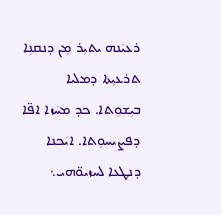ܪܥܝܿܢܗ ܝܬܝܼܪ ܡܼܢ ܕܢܩܢܼܐ ܬܪܥܝܼܬܐ ܕܡܠܝܐ ܒܝܼܫܘܼܬܐ. ܟܕ ܡܚܿܙܐ ܐܦ̈ܐ ܕܦܨܝܚܘܼܬܐ. ܐܝܿܟܢܐ ܕܢܛܥܐ ܠܚܙܝܘ̈ܗܝ܆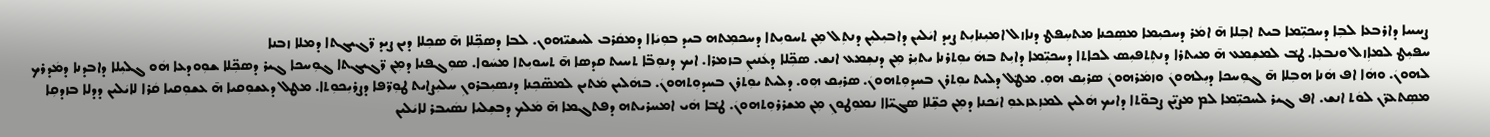ܨܚܚܐ ܕܐܪܒܥܐ ܠܒܼܐ ܕܚܟܝܼ̈ܡܐ ܒܝܬ ܐܒܼܠܐ ܗ̄ ܐܡܿܪ ܕܚܟܝܼܡܐ ܡܣܼܟܢܐ ܡܬܚܼܦܛ ܕܢܐܙܠ ܐܡܝܼܢܐܝܼܬ ܨܝܕ ܐܝܿܠܝܢ ܕܐܒܝܼܠܝܼܢ ܕܢܬܼܠ ܡܼܢ ܬܚܘܝܼܬܐ ܕܚܟܡܼܬܗ ܒܝܕ ܒܘܼܝܿܐܐ ܕܡܩܿܪܒ ܠܚܫܝ̈ܗܘܢ. ܠܒܐ ܕܣܟܼ̈ܠܐ ܗ̄ ܣܟܼܠܐ ܕܝܢ ܨܝܕ ܪ̈ܓܝܓܬܐ ܕܡܠܐ ܙܒܢܐ
ܚܦܝܼܛ ܠܡܐܼܙܠ ܘܢܒܥܼܐ. ܛ݀ܒ ܠܡܫܼܡܥ ܗ̄ ܡܝܬܪܐ ܕܢܬܼܬܦܝܼܣ ܠܟܐܬܐ ܕܚܟܝܼ̈ܡܐ ܕܐܝܼܬ ܒܗܿ ܝܘܼܬܪܢܐ ܝܬܝܼܪ ܡܼܢ ܕܢܫܼܡܥ ܐܢܫ. ܣܟܼ̈ܠܐ ܕܥܿܢܝܢܼ ܒܙܡܪܐ. ܐܝܟ ܕܢܘܼܒ̈ܐ ܬܚܝܬ ܩܕܣܐ ܗ̄ ܬܚܘܝܼܬܐ ܡܚܿܘܐ. ܣܘܼܓܦܢܐ ܕܡܼܢ ܪ̈ܓܝܓܬܐ ܓܘܼܚܟܐ ܓܝܪ ܕܣܟܼ̈ܠܐ ܫܘܼܘܕܥܐ ܗܿܘ ܓܠܝܼܠܐ ܕܐܒܕܢܐ ܕܡܿܕܪܟ ܠܗܘܢܿ. ܘܗܿܐ ܐܦ ܗܿܢܐ ܗܒܼܠܐ ܗ̄ ܓܘܼܚܟܐ ܕܝܼܠܗܘܢܿ ܘܙܡܿܪܗܘܢܿ ܣܪܝܼܩ ܗܘܼ. ܡܛ݀ܠ ܕܠܝܬ ܝܘܼܬܪܢ ܒܚܕܘܼܬܗܘܢܿ. ܣܪܝܼܩ ܗܼܘ. ܕܠܝܬ ܝܘܼܬܪܢ ܒܚܕܘܼܬܗܘܢܿ. ܒܗܿܠܝܢ ܡܿܬܝܢ ܠܡܣ̈ܟܼܢܐ ܕܢܣܝܼܒܪܘܢܼ ܚܠܝܼܨܐܝܬ ܛܘܼܪ̈ܦܐ ܕܨܪܝܼܟܘܼܬܐ. ܡܛܠ ܕܥܫܘܼܩܝܐ ܗ̄ ܥܫܘܼܩܝܐ ܩܿܪܐ ܠܐܝܿܠܝܢ ܕܕܠܐ ܒܙܕܩܼܐ ܡܣܼܬܥܪ̈ܢ ܠܘܿܬ ܐܢܫ. ܐܦ ܓܝܪ ܠܚܟܝܼ̈ܡܐ ܠܡ ܡܨܝ̈ܢ ܨܒܘ̈ܬܐ ܕܐܝܟ ܗܿܠܝܢ ܠܡܙܼܥܙܥܘܼ ܐܝܿܟܢܐ ܕܡܼܢ ܟܫܼ̈ܠܐ ܣܓܝ̈ܐܐ ܢܡܘܼܛܘܢܼ ܡܼܢ ܡܫܪܪܘܼܬܗܘܢܿ. ܛ݀ܒܐ ܗܿܝ ܐܡܚܪܝܬܗ ܕܦܬܓܡܐ ܗ̄ ܡܿܠܟ ܕܒܫܼܠܝܐ ܢܣܿܝܒܪ ܠܐܝܿܠܝܢ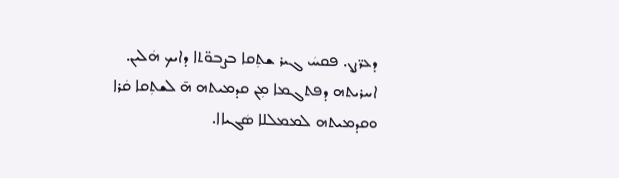ܕܥܪ̈ܨܢ. ܦܩܚܿ ܓܝܪ ܫܬܼܩܐ ܒܨܒܘ̈ܬܐ ܕܐܝܟ ܗܿܠܝܢ. ܐܚܪܝܬܗ ܕܦܬܓܡܐ ܡܼܢ ܩܕܡܝܬܗ ܗ̄ ܠܫܬܼܩܐ ܩܿܪܐ ܘܩܕܡܝܬܗ ܠܡܡܠܠܐ ܣܿܓܝܐܐ.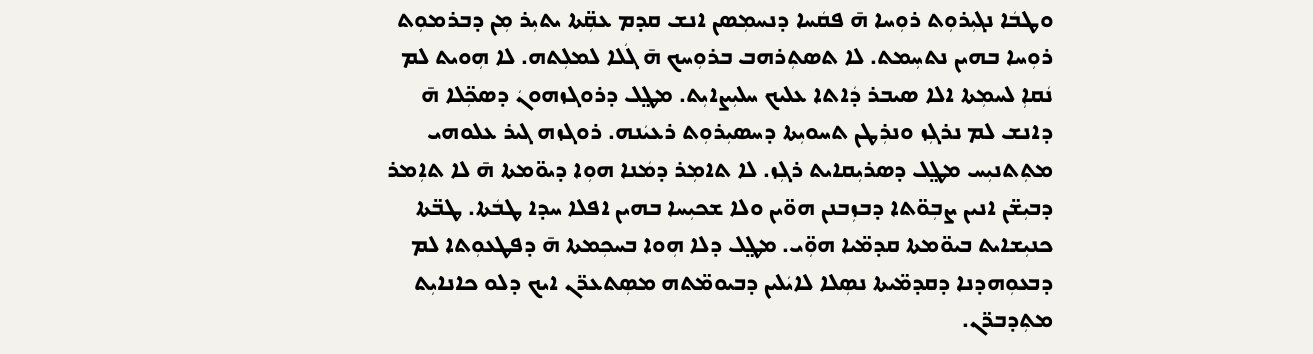ܘܛܒܿܐ ܢܓܝܼܪܘܼܬ ܪܘܼܚܐ ܗ̄ ܦܩܿܚܐ ܕܢܚܡܼܣܢ ܐܢܫ ܩܕܡ ܥܩܼ̈ܬܐ ܝܬܝܼܪ ܡܼܢ ܕܒܪܡܘܼܬ ܪܘܼܚܐ ܒܗܝܢ ܢܬܚܼܡܬ. ܠܐ ܬܣܬܼܪܗܒ ܒܪܘܼܚܟ ܗ̄ ܓܿܠܐ ܠܡܠܼܬܗ. ܠܐ ܗܼܘܝܬ ܠܡ ܢܿܩܐܼ ܠܚܡܼܬܐ ܐܠܐ ܣܝܒܪ ܕܿܐܬܐ ܥܠܝܟ ܚܠܝܼܨܐܝܼܬ. ܡܛ݀ܠ ܕܪܘܓܙܗܘܢܿ ܕܣܟܼ̈ܠܐ ܗ̄ ܕܐܢܫ ܠܡ ܢܪܓܼܙ ܘܢܪܼܛܢ ܬܚܘܝܼܬܐ ܕܚܣܝܼܪܘܼܬ ܪܥܝܿܢܗ. ܪܘܓܙܗ ܓܝܪ ܥܠܘܗܝ ܡܬܼܬܢܝܼܚ ܡܛ݀ܠ ܕܣܪܝܼܩܐܝܬ ܪܓܼܙ. ܠܐ ܬܐܡܼܪ ܕܡܿܢܐ ܗܘܼܐ ܕܝܘ̈ܡܬܐ ܗ̄ ܠܐ ܬܐܼܡܪ ܕܒܝܼܫ̈ܢ ܐܢܝܢ ܨܒܼܘ̈ܬܐ ܕܒܙܼܒܢܢ ܗܘ̈ܝܢ ܘܠܐ ܫܟܝܼܚܐ ܒܗܝܢ ܐܦܠܐ ܚܕܐ ܛܒܿܬܐ. ܛܒ̈ܬܐ ܟܢܝܼܫܐܝܬ ܒܝܘ̈ܡܬܐ ܩܕܡ̈ܝܐ ܗܘܼ̈ܝ. ܡܛ݀ܠ ܕܠܐ ܗܼܘܐ ܒܚܟܼܡܬܐ ܗ̄ ܕܦܛܥܘܼܬܐ ܠܡ ܕܒܥܘܼܗܕܢܐ ܕܩܕܡ̈ܝܬܐ ܢܣܼܠܐ ܠܐܝܿܠܝܢ ܕܒܝܘܡ̈ܬܗ ܡܣܼܬܥܪ̈ܢ ܐܝܟ ܕܠܘ ܟܐܢܐܝܼܬ ܡܬܼܕܒܪ̈ܢ.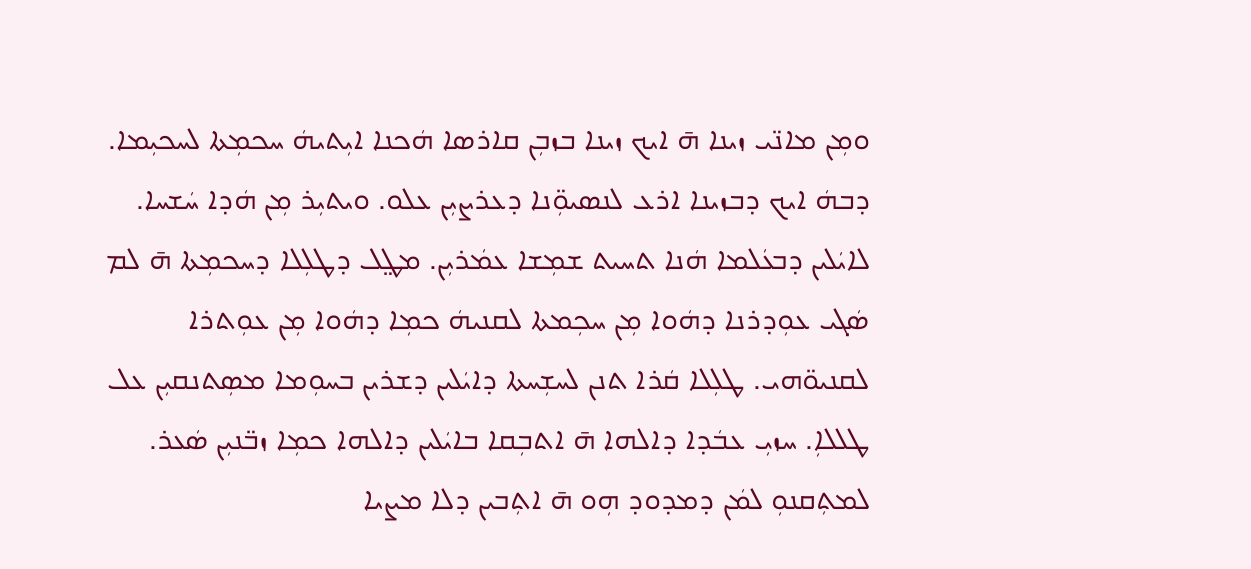ܘܡܼܢ ܡܐܢ̈ܝ ܙܝܢܐ ܗ̄ ܐܝܟ ܙܝܢܐ ܒܙܒܼܢ ܩܐܪܣܐ ܗܿܟܢܐ ܐܝܼܬܝܗܿ ܚܟܡܼܬܐ ܠܚܟܝܼܡܐ. ܕܒܗܿ ܐܝܟ ܕܒܙܝܢܐ ܐܪܥ ܠܢܣܝܘܼ̈ܢܐ ܕܥܪܨܝܼܢ ܥܠܘ. ܘܝܬܝܼܪ ܡܼܢ ܗܿܕܐ ܚܿܫܚܐ. ܠܐܝܿܠܝܢ ܕܒܥܿܠܡܐ ܗܿܢܐ ܬܚܝܬ ܫܡܼܫܐ ܥܡܿܪܝܼܢ. ܡܛ݀ܠ ܕܛܠܼܠܐ ܕܚܟܡܼܬܐ ܗ̄ ܠܡ ܣܿܓܝ ܥܘܼܕܪܢܐ ܕܗܿܘܐ ܡܼܢ ܚܟܼܡܬܐ ܠܩܢܝܗܿ ܟܡܼܐ ܕܗܿܘܐ ܡܼܢ ܥܘܼܬܪܐ ܠܩܢܝܘ̈ܗܝ. ܛܠܼܠܐ ܩܿܪܐ ܬܢܢ ܠܚܫܼܚܬܐ ܕܐܝܿܠܝܢ ܕܫܪܝܢ ܒܚܘܼܡܐ ܡܣܼܬܢܩܝܼܢ ܥܠ ܛܠܠܐܼ. ܚܙܝܼ ܥܒܿܕܐ ܕܐܠܗܐ ܗ̄ ܐܬܒܼܩܐ ܒܐܝܿܠܝܢ ܕܐܠܗܐ ܟܡܼܐ ܙܒ̈ܢܝܼܢ ܣܿܥܪ. ܠܡܬܼܩܢܘܼ ܠܡܿܢ ܕܡܕܘܕ ܗܼܘ ܗ̄ ܐܬܼܒܝܢ ܕܠܐ ܡܨܝܐ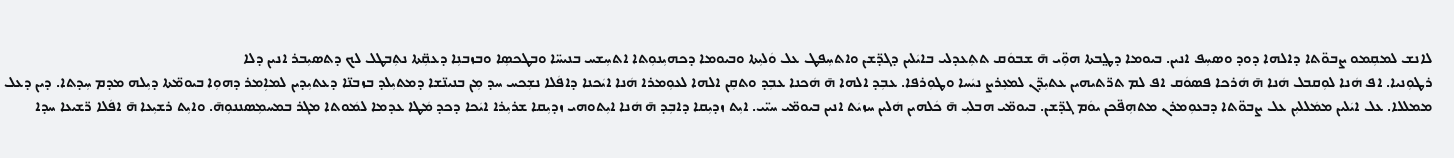ܠܐܢܫ ܠܡܩܼܡܘ ܨܒܘ̈ܬܐ ܕܐܠܗܐ ܕܘܕ ܘܣܚܼܦ ܐܢܝܢ. ܒܝܘܡܐ ܕܛ݀ܒܬܐ ܗܘܼ̈ܝ ܗ̄ ܫܒܘܿܩ ܬܬܼܥܕܠܝ ܒܐܝܿܠܝܢ ܕܓܕ̈ܫܢ ܘܐܬܚܼܦܛ ܥܠ ܘܿܠܝܼܬܐ ܘܒܝܘܡܐ ܕܟܗܝܼܢܘܼܬܐ ܐܬܚܼܫܚ ܒܢܝܚ̈ܐ ܘܒܛܟܣܼܐ ܘܒܙܒܢܼܐ ܕܥܩܼ̈ܬܐ ܢܬܼܒܛܠ ܠܟ ܕܬܣܝܼܒܪ ܐܢܝܢ ܕܠܐ
ܪܛܘܼܢܝܐ. ܐܦ ܗܿܢܐ ܠܘܼܩܒܠ ܗܿܢܐ ܗ̄ ܗܿܪܟܐ ܦܣܘܿܩ ܐܦ ܠܡ ܬܪ̈ܬܝܗܝܢ ܥܬܝܼܕ̈ܢ ܠܡܥܼܪܨ ܢܝܿܚܐ ܘܛܘܼܪܦܐ. ܥܒܼܕ ܐܠܗܐ ܗ̄ ܗܿܟܢܐ ܥܒܼܕ ܘܬܩܼܢ ܐܠܗܐ ܠܥܘܼܡܪܐ ܗܿܢܐ ܐܝܿܟܢܐ ܕܐܦܿܠܐ ܢܫܼܟܚ ܚܕ ܡܼܢ ܒܢܝܢ̈ܫܐ ܕܡܬܝܼܠܕ ܒܙܒܢ̈ܐ ܕܥܬܝܼܕܝܢ ܠܡܐܼܡܪ ܕܗܘܼܐ ܒܝܘܡ̈ܬܐ ܕܝܼܠܗ ܡܕܡ ܚܼܕܬܐ. ܕܝܢ ܕܥܠ ܡܡܠܠܐ. ܥܠ ܐܝܿܠܝܢ ܡܡܿܠܠܝܼܢ ܥܠ ܨܒܘ̈ܬܐ ܕܒܥܘܼܡܪܢ ܡܬܗܼܦ̈ܟܢ ܝܘܿܡ ܓܕ̈ܫܢ. ܒܝܘܡ̈ܝ ܗܒܠܝܼ ܗ̄ ܟܿܠܗܝܢ ܗܿܠܝܢ ܚܙܝܿܬ ܐܢܝܢ ܒܝܘܡ̈ܝ ܚܝ̈ܝ. ܐܝܼܬ ܙܕܝܼܩܐ ܕܐܒܼܕ ܗ̄ ܗܿܢܐ ܐܝܼܬܘܗܝ ܙܕܝܼܩܐ ܫܪܝܼܪܐ ܐܝܿܟܐ ܕܟܕ ܡܿܛܐ ܥܕܡܐ ܠܡܿܘܬܐ ܡܓܪ ܒܡܚܡܼܣܢܢܘܼܗ̄. ܘܐܝܼܬ ܪܫܝܼܥܐ ܗ̄ ܐܦܿܠܐ ܪ̈ܫܝܥܐ ܚܕܐ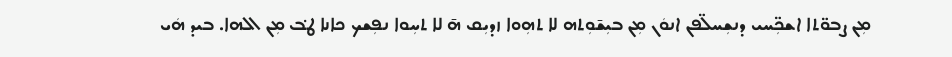ܡܼܢ ܨܒܘ̈ܬܐ ܐܫܟܼ̈ܚܝ ܕܢܫܼܚܠ̈ܦܢ ܐܢܘܿܢ ܡܼܢ ܒܝܼܫ̄ܘܼܬܗ ܠܐ ܬܗܼܘܐ ܙܕܝܼܩ ܗ̄ ܠܐ ܬܚܼܘܐ ܢܦܼܫܟ ܟܐܢܐ ܛ݀ܒ ܡܼܢ ܐܠܗܐ. ܒܝܕ ܗܿܝ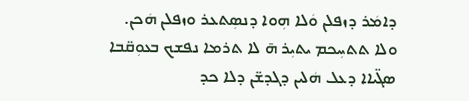ܕܐܡܿܪ ܕܙܦܠܢ ܘܿܠܐ ܗܼܘܐ ܕܢܣܼܬܥܪ ܘܙܦܠܢ ܗܿܟܢ. ܘܠܐ ܬܬܚܼܟܡ ܝܬܝܼܪ ܗ̄ ܠܐ ܬܪܡܐ ܢܦܫܟ ܒܥܘܼܩ̈ܒܐ ܣܓ̈ܝܐܐ ܕܥܠ ܗܿܠܝܢ ܕܓܕܫ̈ܢ ܕܠܐ ܟܕ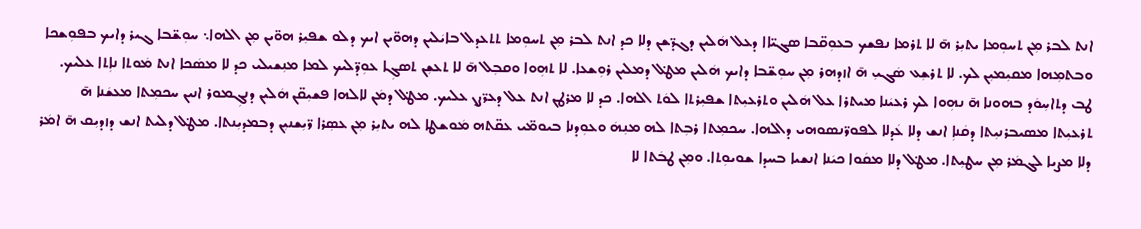ܐܢܬ ܠܒܪ ܡܼܢ ܬܚܘܼܡܐ ܝܬܝܼܪ ܗ̄ ܠܐ ܬܪܡܐ ܢܦܫܟ ܒܥܘܼܩ̈ܒܐ ܣܓܝ̈ܐܐ ܕܥܠ ܗܿܠܝܢ ܕܓܕ̈ܫܢ ܕܠܐ ܟܕ ܐܢܬ ܠܒܪ ܡܼܢ ܬܚܘܼܡܐ ܬܬܥܕܠ ܒܐܝܿܠܝܢ ܕܗܘ̈ܝܢ ܐܝܟ ܕܠܘ ܫܦܝܼܪ ܗܘ̈ܝܢ ܡܼܢ ܐܠܗܐ܆ ܚܘܼܫ̈ܒܐ ܓܝܪ ܕܐܝܟ ܒܦܘܼܫܟܐ ܘܒܬܡܼܗܐ ܡܩܝܼܡܝܼܢ ܠܟ. ܠܐ ܬܪܫܼܥ ܣܿܓܝܼ ܗ̄ ܐܙܕܗܪ ܡܼܢ ܚܘܼܫ̈ܒܐ ܕܐܝܟ ܗܿܠܝܢ ܡܛ݀ܠ ܕܡܠܝܢ ܪܘܼܫܥܐ. ܠܐ ܬܗܼܘܐ ܘܩܒܼܠ ܗ̄ ܠܐ ܬܥܫܼܢ ܬܣܓܼܐ ܥܘܼܕ̈ܠܝܟ ܠܡܐ ܡܢܼܫܝܠܝ ܟܕ ܠܐ ܡܣܿܟܐ ܐܢܬ ܡܿܘܬܐ ܢܐܼܬܐ ܥܠܝܟ. ܛܒ ܕܬܐܚܼܘܿܕ ܒܗܘܢܐ ܗ̄ ܢܗܼܘܐ ܠܟ ܪܥܝܿܢܐ ܡܝܬܪܐ ܥܠ ܗܿܠܝܢ ܘܬܪܥܝܼܬܐ ܫܦܝܼܪܬܐ ܠܘܿܬ ܐܠܗܐ. ܟܕ ܠܐ ܡܪܛܢ ܐܢܬ ܥܠ ܕܥܪ̈ܨܢ ܥܠܝܟ. ܡܛ݀ܠ ܕܡܿܢ ܠܐܠܗܐ ܦܫܝܼܩ̈ܢ ܗܿܠܝܢ ܕܢܓܼܡܘܪ ܐܢܝܢ ܚܟܡܼܬܐ ܡܥܫܿܢܐ ܗ̄ ܬܪܥܝܼܬܐ ܡܣܝܒܪܢܝܼܬܐ ܕܩܿܢܐܼ ܐܢܫ ܕܠܐ ܥܿܕܠܐ ܠܦܘܪ̈ܢܣܘܗܝ ܕܐܠܗܐ. ܚܟܡܼܬܐ ܪܒܼܬܐ ܠܗ ܡܢܼܗܿ ܘܥܘܼܕܢܐ ܒܝܘܡ̈ܝ ܥܩ̈ܬܗ ܡܿܘܫܛܐ ܠܗ ܝܬܝܼܪ ܡܼܢ ܥܣܼܪܐ ܪ̈ܝܼܫܢܝܼܢ ܕܒܡܕܝܼܢܬܐ. ܡܛ݀ܠ ܕܠܝܬ ܐܢܫ ܕܙܕܝܼܩ ܗ̄ ܐܡܿܪ ܕܠܐ ܡܨܝܐ ܠܓܡܿܪ ܡܼܢ ܚܛܝܼܬܐ. ܡܛ݀ܠ ܕܠܐ ܡܩܿܘܐ ܟܝܿܢܐ ܐܢܫܝܐ ܒܚܕܐ ܫܘܝܘܼܬܐ. ܘܡܼܢ ܛܒܿܬܐ ܠܐ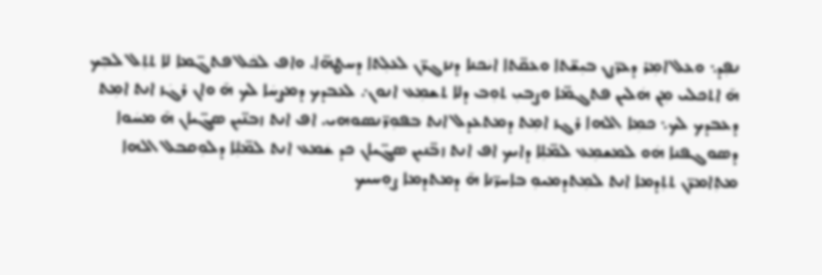ܢܦܼܕ܆ ܘܥܠ ܐܡܼܪ ܕܥܪ̈ܨܢ ܒܝܼܫ̈ܬܐ ܘܥܩ̈ܬܐ ܐܝܿܟܢܐ ܕܢܙܓܪ̈ܢ ܠܥܠܼܬܐ ܕܚܛܗ̈ܐ. ܘܐܦ ܠܟܿܠ ܦܬܓ̈ܡܐ ܠܐ ܬܬܼܠ ܠܒܼܟ ܗ̄ ܐܬܟܠܝ ܡܼܢ ܗܿܠܝܢ ܦܬܓܡ̈ܐ ܘܨܒܝܼ ܬܘܼܒ ܕܠܐ ܬܫܡܼܥ ܐܢܘܢ܇ ܠܥܒܕܟ ܕܡܨܚܿܐ ܠܟ ܗ̄ ܘܐܢ ܪܓܿܙ ܐܢܬ ܐܡܼܬ ܕܥܒܕܟ ܠܟ܆ ܟܡܼܐ ܐܠܗܐ ܪܓܙ ܐܡܼܬ ܕܡܬܥܕܠ ܐܢܬ ܒܦܘܼܪ̈ܢܣܘܗܝ. ܐܦ ܐܢܬ ܙܒܢ̈ܝܼܢ ܣܓ̈ܝܐܢ ܗ̄ ܡܚܿܘܐ ܕܣܘܓܦܢܐ ܗܿܘ ܠܡܫܡܼܥ ܠܡ̈ܠܼܐ ܕܐܝܟ ܐܦ ܐܢܬ ܙܒ̈ܢܝܼܢ ܣܓ̈ܝܐܢ ܟܕ ܫܿܡܥ ܐܢܬ ܠܡ̈ܠܼܐ ܕܠܘܼܩܒܠ ܐܠܗܐ ܡܬܼܐܡܪ̈ܢ ܬܬܼܕܡܐ ܐܢܬ ܠܡܼܬܕܡܝܘܼ ܒܐܚܪ̈ܢܐ ܗ̄ ܕܡܬܕܡܐ ܨܘܼܚܝܟ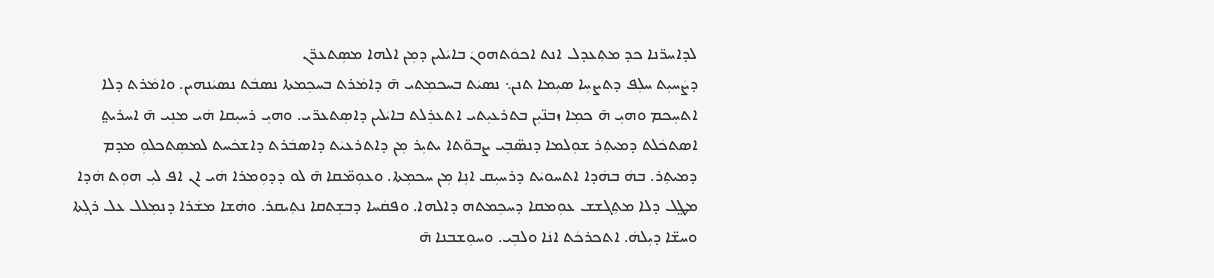ܠܕܐܚܪ̈ܢܐ ܟܕ ܡܬܼܥܕܠ ܐܢܬ ܐܟܘܿܬܗܘܢܿ ܒܐܝܿܠܝܢ ܕܡܼܢ ܐܠܗܐ ܡܣܼܬܥܪ̈ܢ
ܕܨܿܚܝܼܬ ܚܠܼܦ ܕܬܨܚܼܐ ܣܝܼܡܐ ܬܢܢ܆ ܢܣܝܿܬ ܒܚܟܡܼܬܝ ܗ̄ ܕܐܡܿܪܬ ܒܚܟܼܡܬܐ ܢܣܒܿܬ ܢܣܝܿܢܗܝܢ. ܘܐܡܿܪܬ ܕܠܐ ܐܬܚܼܟܡ ܘܗܝܼ ܗ̄ ܟܡܼܐ ܙܒܢ̈ܝܼܢ ܒܬܪܥܝܼܬܝ ܐܬܥܪܼܠܬ ܒܐܝܿܠܝܢ ܕܐܣܼܬܥܪ̈ܝ. ܘܗܝܼ ܪܚܝܼܩܐ ܗܿܝ ܡܢܼܝ ܗ̄ ܐܚܪܝܬ݀ ܐܣܬܟܿܠܬ ܕܡܝܬܼܪ ܫܘܼܠܡܐ ܕܢܣ̈ܒܼܝ ܨܒܘ̈ܬܐ ܝܬܝܼܪ ܡܼܢ ܕܐܬܪܥܝܿܬ ܕܐܣܒܿܪܬ ܕܐܫܟܿܚܬ ܠܡܣܼܬܟܠܘܼ ܡܕܡ ܕܡܝܬܼܪ. ܒܗܿ ܒܗܿܕܐ ܐܬܚܘܝܿܬ ܕܪܚܝܼܩ ܐܢܼܐ ܡܼܢ ܚܟܡܼܬܐ. ܘܥܘܼܡ̈ܩܐ ܗ̄ ܠܘ ܕܕܘܼܡܪܐ ܗܿܝ ܐܢ ܐܦ ܠܝܼ ܗܘܼܬ ܗܿܕܐ ܡܛ݀ܠ ܕܠܐ ܡܬܼܓܫܫ ܥܘܼܡܩܐ ܕܚܟܼܡܬܗ ܕܐܠܗܐ. ܘܦܩܿܚܐ ܕܒܫܼܬܩܐ ܢܬܼܝܩܪ. ܘܗܿܫܐ ܡܫܿܪܐ ܕܢܡܼܠܠ ܥܠ ܪܓܼܬܐ ܘܚܫ̈ܐ ܕܝܼܠܗܿ. ܐܬܟܪܟܿܬ ܐܢܿܐ ܘܠܒܼܝ. ܘܚܘܼܫܒܢܐ ܗ̄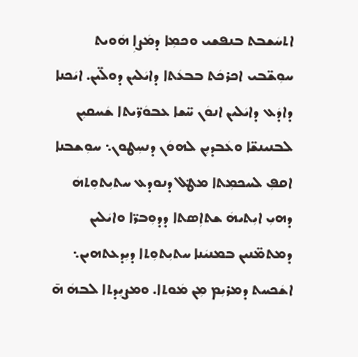ܐܬܚܿܫܒܬ ܒܢܦܫܝ ܘܟܡܼܐ ܕܡܿܨܐܼ ܗܿܘܝܬ ܚܘܼܫ̈ܒܝ ܐܟܪܟܿܬ ܒܒܥܿܬܐ ܕܐܝܿܠܝܢ ܕܘܠ̈ܝܢ. ܐܝܿܟܢܐ ܕܐܕܿܥ ܕܐܝܿܠܝܢ ܐܢܘܿܢ ܚ̈ܫܐ ܥܒܘܿܪ̈ܝܬܐ ܫܿܚܩܝܼܢ ܠܒܢܝܢܫ̈ܐ ܘܥܿܒܕܝܼܢ ܠܗܘܿܢ ܕܢܚܼܛܘܢ܆ ܚܘܼܫܒܢܐ ܐܩܦܼ ܠܚܟܡܼܬܐ ܡܛ݀ܠ ܕܢܘܕܥ ܚܬܝܼܬܘܼܬܗܿ ܕܗܝܼ ܐܝܼܬܝܗܿ ܫܬܐܼܣܬܐ ܕܕܘܼܒܪ̈ܐ ܘܐܝܿܠܝܢ ܕܡܬܡ̈ܢܝܢ ܒܡܢܝܿܢܐ ܚܬܝܼܬܘܼܬܐ ܕܝܼܕܥܬܗܝܢ܆ ܐܫܿܟܚܬ ܕܡܪܝܼܡ ܡܼܢ ܡܿܘܬܐ. ܘܡܨܝܼܕܬܐ ܠܒܗܿ ܗ̄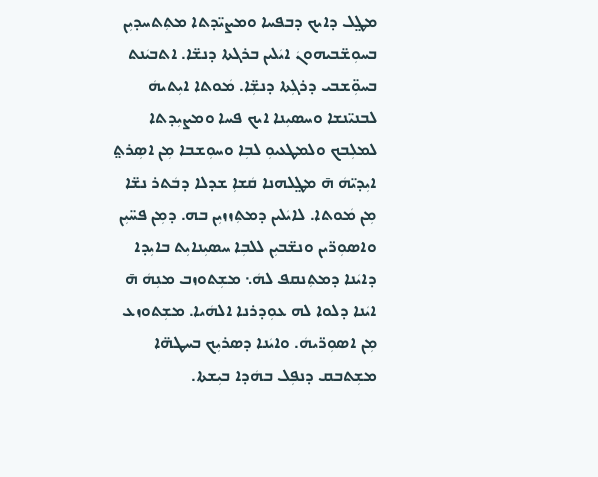ܡܛ݀ܠ ܕܐܝܟ ܕܒܦܚܐ ܘܡܨܝ̈ܕܬܐ ܡܬܼܬܚܕܝܼܢ ܒܚܘܼܫ̈ܒܝܗܘܢܿ ܐܝܿܠܝܢ ܒܪܓܬܐ ܕܢܫ̈ܐ. ܐܬܒܝܿܢܬ ܒܚܘܼ̈ܫܒܝ ܕܪܓܼܬܐ ܕܢܫܼ̈ܐ. ܡܿܘܬܐ ܐܝܼܬܝܗܿ ܠܒܢܝ̈ܢܫܐ ܘܚܣܝܼܢܐ ܐܝܟ ܦܚܐ ܘܡܨܝܼܕܬܐ ܠܡܠܼܒܟ ܘܠܡܛܥܝܘܼ ܠܒܼܐ ܘܚܘܼܫܒܐ ܡܼܢ ܐܣܼܪܬ݀ ܐܝܼܕܝ̈ܗܿ ܗ̄ ܡܛ݀ܠܗܢܐ ܩܿܫܐܼ ܫܕܠܐ ܕܒܿܬܪ ܢܫ̈ܐ ܡܼܢ ܡܿܘܬܐ. ܠܐܝܿܠܝܢ ܕܡܬܼܙܙܝܼܢ ܒܗ. ܕܡܼܢ ܦܚ̈ܝܼܢ ܘܐܣܘܼܪ̈ܝܢ ܘܢܫ̈ܒܝܼܢ ܠܠܒܼܐ ܚܣܝܼܢܐܝܼܬ ܒܐܝܼܕܐ ܕܐܝܿܢܐ ܕܡܬܼܢܩܦ ܠܗܿ܆ ܡܫܼܬܘܙܒ ܡܢܼܗܿ ܗ̄ ܐܝܿܢܐ ܕܠܘܐ ܠܗ ܥܘܼܕܪܢܐ ܐܠܗܿܝܐ. ܡܫܼܬܘܙܥ ܡܼܢ ܐܣܘܼܪ̈ܝܗܿ. ܘܐܝܿܢܐ ܕܣܪܝܼܟ ܒܚܛܗ̈ܐ ܡܫܼܬܒܩ ܕܢܦܼܠ ܒܗܿܕܐ ܒܝܼܫܬܐ.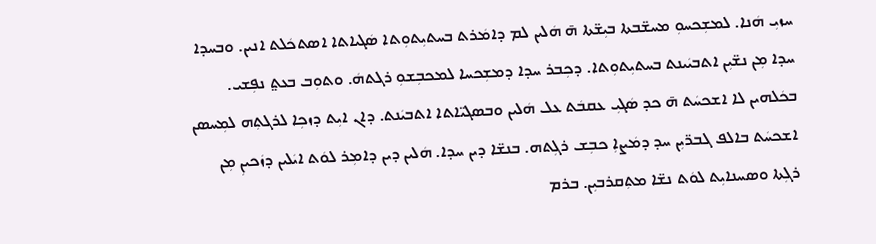ܚܙܝܼ ܗܿܢܐ. ܠܡܫܼܟܚܘܼ ܡܚܫ̈ܒܬܐ ܒܝܼܫ̈ܬܐ ܗ̄ ܗܿܠܝܢ ܠܡ ܕܐܡܿܪܬ ܒܚܬܝܼܬܘܼܬܐ ܣܿܓܝܐܬܐ ܐܣܬܟܿܠܬ ܐܢܝܢ. ܘܒܚܕܐ ܚܕܐ ܡܼܢ ܢܫ̈ܝܼܢ ܐܬܒܝܿܝܢܬ ܒܚܬܝܼܬܘܼܬܐ. ܕܟܼܒܪ ܚܕܐ ܕܡܫܼܟܚܐ ܠܡܟܒܼܫܘܼ ܪܓܬܗܿ. ܘܬܘܼܒ ܒܥܬ݀ ܢܦܼܫܝ. ܒܟܿܠܗܝܢ ܠܐ ܐܫܟܚܿܬ ܗ̄ ܟܕ ܣܿܓܝܼ ܥܩܒܿܬ ܥܠ ܗܿܠܝܢ ܘܒܣܓܝ̈ܐܬܐ ܐܬܒܝܿܢܬ. ܕܐܢ ܐܝܼܬ ܕܙܟܼܐ ܠܪܓܬܼܗ ܠܡܼܚܣܢ ܐܫܟܚܿܬ ܒܐܠܦ ܓܒܪ̈ܝܼܢ ܚܕ ܕܡܿܨܐܼ ܟܒܼܫ ܪܓܼܬܗ. ܒܢܫ̈ܐ ܕܝܢ ܚܕܐ. ܗܿܠܝܢ ܕܝܢ ܕܐܡܼܪ ܠܘܿܬ ܐܝܿܠܝܢ ܕܙܿܟܝܢܼ ܡܼܢ ܪܓܼܬܐ ܘܣܚܢܐܝܼܬ ܠܘܿܬ ܢܫ̈ܐ ܡܬܼܩܪܒܝܼܢ. ܒܪܡ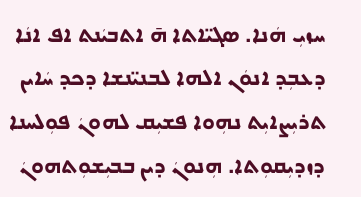ܚܙܝܼ ܗܿܢܐ. ܣܓܝ̈ܐܬܐ ܗ̄ ܐܬܒܝܿܢܬ ܐܦ ܐܢܿܐ ܕܥܒܼܕ ܐܢܘܿܢ ܐܠܗܐ ܠܒܢܝ̈ܢܫܐ ܕܟܕ ܚܿܐܝܢ ܬܪܝܼܨܐܝܼܬ ܢܗܼܘܐ ܦܫܝܼܩ ܠܗܘܢܿ ܦܘܼܠܚܢܐ ܕܙܕܝܼܩܘܼܬܐ. ܗܼܢܘܢܿ ܕܝܢ ܒܒܝܼܫܘܼܬܗܘܢܿ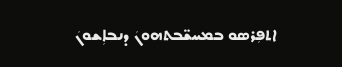ܐܬܦܼܪܣܘ ܒܡܚܫ̈ܒܬܗܘܢܿ ܕܢܒܐܼܫܘܢܿ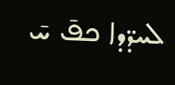ܠܚܕ̈ܕܐ ܟܦ̄ ܚ̄